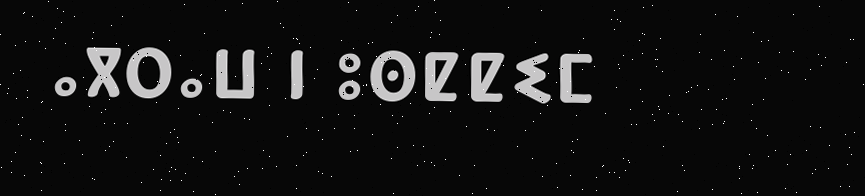ⴰⴳⵔⴰⵡ ⵏ ⵓⵙⵇⵇⵉⵎ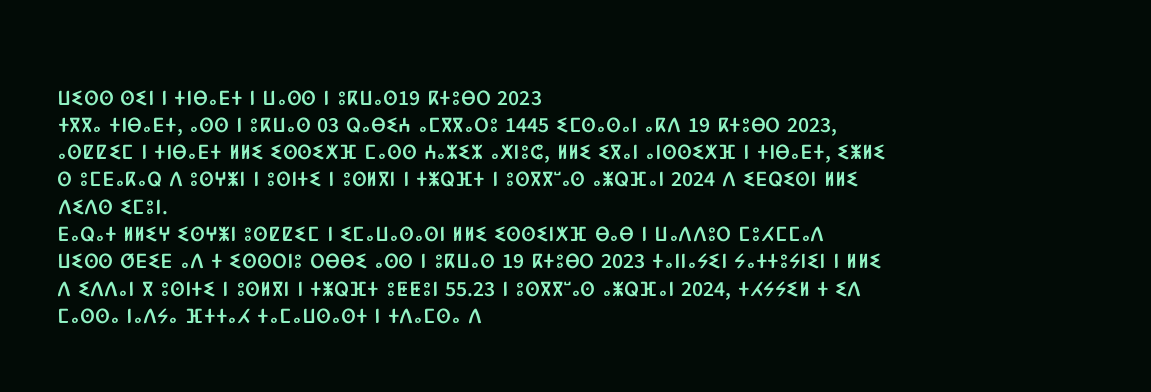ⵡⵉⵙⵙ ⵙⵉⵏ ⵏ ⵜⵏⴱⴰⴹⵜ ⵏ ⵡⴰⵙⵙ ⵏ ⵓⴽⵡⴰⵙ19 ⴽⵜⵓⴱⵔ 2023
ⵜⴳⴳⴰ ⵜⵏⴱⴰⴹⵜ, ⴰⵙⵙ ⵏ ⵓⴽⵡⴰⵙ 03 ⵕⴰⴱⵉⵄ ⴰⵎⴳⴳⴰⵔⵓ 1445 ⵉⵎⵙⴰⵙⴰⵏ ⴰⴽⴷ 19 ⴽⵜⵓⴱⵔ 2023, ⴰⵙⵇⵇⵉⵎ ⵏ ⵜⵏⴱⴰⴹⵜ ⵍⵍⵉ ⵉⵙⵙⵉⵅⴼ ⵎⴰⵙⵙ ⵄⴰⵣⵉⵣ ⴰⵅⵏⵓⵛ, ⵍⵍⵉ ⵉⴳⴰⵏ ⴰⵏⵙⵙⵉⵅⴼ ⵏ ⵜⵏⴱⴰⴹⵜ, ⵉⵥⵍⵉ ⵙ ⵓⵎⴹⴰⴽⴰⵕ ⴷ ⵓⵙⵖⵥⵏ ⵏ ⵓⵙⵏⵜⵉ ⵏ ⵓⵙⵍⴳⵏ ⵏ ⵜⵥⵕⴼⵜ ⵏ ⵓⵙⴳⴳⵯⴰⵙ ⴰⵥⵕⴼⴰⵏ 2024 ⴷ ⵉⴹⵕⵉⵙⵏ ⵍⵍⵉ ⴷⵉⴷⵙ ⵉⵎⵓⵏ.
ⴹⴰⵕⴰⵜ ⵍⵍⵉⵖ ⵉⵙⵖⵥⵏ ⵓⵙⵇⵇⵉⵎ ⵏ ⵉⵎⴰⵡⴰⵙⴰⵙⵏ ⵍⵍⵉ ⵉⵙⵙⵉⵏⵅⴼ ⴱⴰⴱ ⵏ ⵡⴰⴷⴷⵓⵔ ⵎⵓⵃⵎⵎⴰⴷ ⵡⵉⵙⵙ ⵚⴹⵉⴹ ⴰⴷ ⵜ ⵉⵙⵙⵔⵏⵓ ⵔⴱⴱⵉ ⴰⵙⵙ ⵏ ⵓⴽⵡⴰⵙ 19 ⴽⵜⵓⴱⵔ 2023 ⵜⴰⵏⵏⴰⵢⵉⵏ ⵢⴰⵜⵜⵓⵢⵏⵉⵏ ⵏ ⵍⵍⵉ ⴷ ⵉⴷⴷⴰⵏ ⴳ ⵓⵙⵏⵜⵉ ⵏ ⵓⵙⵍⴳⵏ ⵏ ⵜⵥⵕⴼⵜ ⵓⵟⵟⵓⵏ 55.23 ⵏ ⵓⵙⴳⴳⵯⴰⵙ ⴰⵥⵕⴼⴰⵏ 2024, ⵜⵃⵢⵢⵉⵍ ⵜ ⵉⴷ ⵎⴰⵙⵙⴰ ⵏⴰⴷⵢⴰ ⴼⵜⵜⴰⵃ ⵜⴰⵎⴰⵡⵙⴰⵙⵜ ⵏ ⵜⴷⴰⵎⵙⴰ ⴷ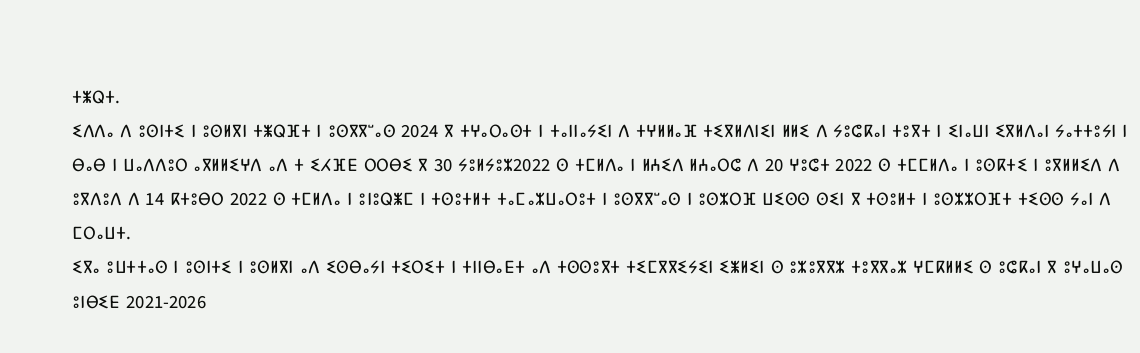ⵜⵥⵕⵜ.
ⵉⴷⴷⴰ ⴷ ⵓⵙⵏⵜⵉ ⵏ ⵓⵙⵍⴳⵏ ⵜⵥⵕⴼⵜ ⵏ ⵓⵙⴳⴳⵯⴰⵙ 2024 ⴳ ⵜⵖⴰⵔⴰⵙⵜ ⵏ ⵜⴰⵏⵏⴰⵢⵉⵏ ⴷ ⵜⵖⵍⵍⴰⴼ ⵜⵉⴳⵍⴷⵏⵉⵏ ⵍⵍⵉ ⴷ ⵢⵓⵛⴽⴰⵏ ⵜⵓⴳⵜ ⵏ ⵉⵏⴰⵡⵏ ⵉⴳⵍⴷⴰⵏ ⵢⴰⵜⵜⵓⵢⵏ ⵏ ⴱⴰⴱ ⵏ ⵡⴰⴷⴷⵓⵔ ⴰⴳⵍⵍⵉⵖⴷ ⴰⴷ ⵜ ⵉⵃⴼⴹ ⵔⵔⴱⵉ ⴳ 30 ⵢⵓⵍⵢⵓⵣ2022 ⵙ ⵜⵎⵍⴷⴰ ⵏ ⵍⵄⵉⴷ ⵍⵄⴰⵔⵛ ⴷ 20 ⵖⵓⵛⵜ 2022 ⵙ ⵜⵎⵎⵍⴷⴰ ⵏ ⵓⵙⴽⵜⵉ ⵏ ⵓⴳⵍⵍⵉⴷ ⴷ ⵓⴳⴷⵓⴷ ⴷ 14 ⴽⵜⵓⴱⵔ 2022 ⵙ ⵜⵎⵍⴷⴰ ⵏ ⵓⵏⵓⵕⵥⵎ ⵏ ⵜⵙⵓⵜⵍⵜ ⵜⴰⵎⴰⵣⵡⴰⵔⵓⵜ ⵏ ⵓⵙⴳⴳⵯⴰⵙ ⵏ ⵓⵙⵣⵔⴼ ⵡⵉⵙⵙ ⵙⵉⵏ ⴳ ⵜⵙⵓⵍⵜ ⵏ ⵓⵙⵣⵣⵔⴼⵜ ⵜⵉⵙⵙ ⵢⴰⵏ ⴷ ⵎⵔⴰⵡⵜ.
ⵉⴳⴰ ⵓⵡⵜⵜⴰⵙ ⵏ ⵓⵙⵏⵜⵉ ⵏ ⵓⵙⵍⴳⵏ ⴰⴷ ⵉⵙⴱⴰⵢⵏ ⵜⵉⵔⵉⵜ ⵏ ⵜⵏⵏⴱⴰⴹⵜ ⴰⴷ ⵜⵙⵙⵓⴳⵜ ⵜⵉⵎⴳⴳⵉⵢⵉⵏ ⵉⵥⵍⵉⵏ ⵙ ⵓⵣⵓⴳⴳⵣ ⵜⵓⴳⴳⴰⵣ ⵖⵎⴽⵍⵍⵉ ⵙ ⵓⵛⴽⴰⵏ ⴳ ⵓⵖⴰⵡⴰⵙ ⵓⵏⴱⵉⴹ 2021-2026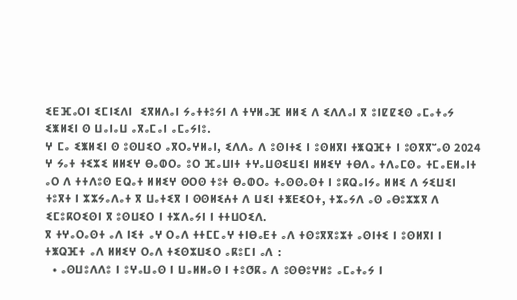ⵉⴹⴼⴰⵔⵏ ⵉⵎⵏⵉⴷⵏ  ⵉⴳⵍⴷⴰⵏ ⵢⴰⵜⵜⵓⵢⵏ ⴷ ⵜⵖⵍⴰⴼ ⵍⵍⵉ ⴷ ⵉⴷⴷⴰⵏ ⴳ ⵓⵏⵇⵇⵉⵙ ⴰⵎⴰⵜⴰⵢ ⵉⵥⵍⵉⵏ ⵙ ⵡⴰⵏⴰⵡ ⴰⴳⴰⵎⴰⵏ ⴰⵎⴰⵢⵏⵓ.
ⵖ ⵎⴰ ⵉⵥⵍⵉⵏ ⵙ ⵓⵙⵡⵉⵔ ⴰⴳⵔⴰⵖⵍⴰⵏ, ⵉⴷⴷⴰ ⴷ ⵓⵙⵏⵜⵉ ⵏ ⵓⵙⵍⴳⵏ ⵜⵥⵕⴼⵜ ⵏ ⵓⵙⴳⴳⵯⴰⵙ 2024 ⵖ ⵢⴰⵜ ⵜⵉⵣⵉ ⵍⵍⵉⵖ ⴱⴰⵀⵔⴰ ⵓⵔ ⴼⴰⵡⵏⵜ ⵜⵖⴰⵡⵙⵉⵡⵉⵏ ⵍⵍⵉⵖ ⵜⴱⴷⴰ ⵜⴷⴰⵎⵙⴰ ⵜⵎⴰⴹⵍⴰⵏⵜ ⴰⵔ ⴷ ⵜⵜⴷⵓⵙ ⴹⵕⴰⵜ ⵍⵍⵉⵖ ⵙⵔⵙ ⵜⵓⵜ ⴱⴰⵀⵔⴰ ⵜⴰⵙⵙⴰⵙⵜ ⵏ ⵓⴽⵕⴰⵏⵢⴰ ⵍⵍⵉ ⴷ ⵢⵉⵡⵉⵏ ⵜⵓⴳⵜ ⵏ ⵣⵣⵢⴰⴷⴰⵜ ⴳ ⵡⴰⵜⵉⴳ ⵏ ⵙⵙⵍⵉⵄⵜ ⴷ ⵡⵉⵏ ⵜⵥⴹⵉⵔⵜ, ⵜⵣⴰⵢⴷ ⴰⵙ ⴰⴱⵓⵣⵣⴳ ⴷ ⵉⵎⵓⴽⵔⵉⵙⵏ ⴳ ⵓⵙⵡⵉⵔ ⵏ ⵜⵣⴷⴰⵢⵏ ⵏ ⵜⵜⵡⵔⵉⴷ.
ⴳ ⵜⵖⴰⵔⴰⵙⵜ ⴰⴷ ⵏⵉⵜ ⴰⵖ ⵔⴰⴷ ⵜⵜⵎⵎⴰⵖ ⵜⵏⴱⴰⴹⵜ ⴰⴷ ⵜⵙⵓⴳⴳⵓⵣⵜ ⴰⵙⵏⵜⵉ ⵏ ⵓⵙⵍⴳⵏ ⵏ ⵜⵥⵕⴼⵜ ⴰⴷ ⵍⵍⵉⵖ ⵔⴰⴷ ⵜⵉⵙⵣⵡⵉⵔ ⴰⴽⵓⵎⵏ ⴰⴷ :
  • ⴰⵙⵡⵓⴷⴷⵓ ⵏ ⵓⵖⴰⵡⴰⵙ ⵏ ⵡⴰⵍⵍⴰⵙ ⵏ ⵜⵓⵚⴽⴰ ⴷ ⵓⵙⴱⵓⵖⵍⵓ ⴰⵎⴰⵜⴰⵢ ⵏ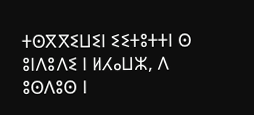ⵜⵙⴳⴳⵉⵡⵉⵏ ⵉⵉⵜⵓⵜⵜⵏ ⵙ ⵓⵏⴷⵓⴷⵉ ⵏ ⵍⵃⴰⵡⵣ, ⴷ ⵓⵙⴷⵓⵙ ⵏ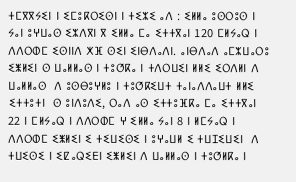ⵜⵎⴳⴳⵢⵉⵏ ⵏ ⵉⵎⵓⴽⵔⵉⵙⵏ ⵏ ⵜⵉⵣⵉ ⴰⴷ : ⵉⵍⵍⴰ ⵓⵙⵔⵓⵙ ⵏ ⵢⴰⵏ ⵓⵖⵡⴰⵙ ⵉⵣⴷⴳⵏ ⴳ ⵉⵍⵍⴰ ⵎⴰ ⵉⵜⵜⴳⴰⵏ 120 ⵎⵍⵢⴰⵕ ⵏ ⴷⴷⵔⵀⵎ ⵉⵙⵏⵏⴷ ⵅⴼ ⵙⵉⵏ ⵉⵏⴱⴷⴰⴷⵏ. ⴰⵏⴱⴷⴰⴷ ⴰⵎⵣⵡⴰⵔⵓ ⵉⵥⵍⵉⵏ ⵙ ⵡⴰⵍⵍⴰⵙ ⵏ ⵜⵓⵚⴽⴰ ⵏ ⵜⴷⵔⵡⵉⵏ ⵍⵍⵉ ⵉⵔⴷⵍⵏ ⴷ ⵡⴰⵍⵍⴰⵙ  ⴷ ⵓⵙⴱⵓⵖⵍⵓ ⵏ ⵜⵓⵚⴽⵉⵡⵜ ⵜⴰⵏⴰⴷⴷⴰⵡⵜ ⵍⵍⵉ ⵉⵜⵜⵓⵜⵏ  ⵙ ⵓⵏⴷⵓⴷⵉ, ⵔⴰⴷ ⴰⵙ ⵉⵜⵜⵓⴼⴽⴰ ⵎⴰ ⵉⵜⵜⴳⴰⵏ 22 ⵏ ⵎⵍⵢⴰⵕ ⵏ ⴷⴷⵔⵀⵎ ⵖ ⵉⵍⵍⴰ ⵢⴰⵏ 8 ⵏ ⵍⵎⵢⴰⵕ ⵏ ⴷⴷⵔⵀⵎ ⵉⵥⵍⵉⵏ ⵉ ⵜⵉⵡⵉⵙⵉ ⵏ ⵓⵖⴰⵡⵍ ⵉ ⵜⵡⵊⵉⵡⵉⵏ  ⴷ ⵜⵡⵉⵙⵉ ⵏ ⵉⵇⴰⵕⵉⴹⵏ ⵉⵥⵍⵉⵏ ⴷ ⵡⴰⵍⵍⴰⵙ ⵏ ⵜⵓⵚⵍⴽⴰ ⵏ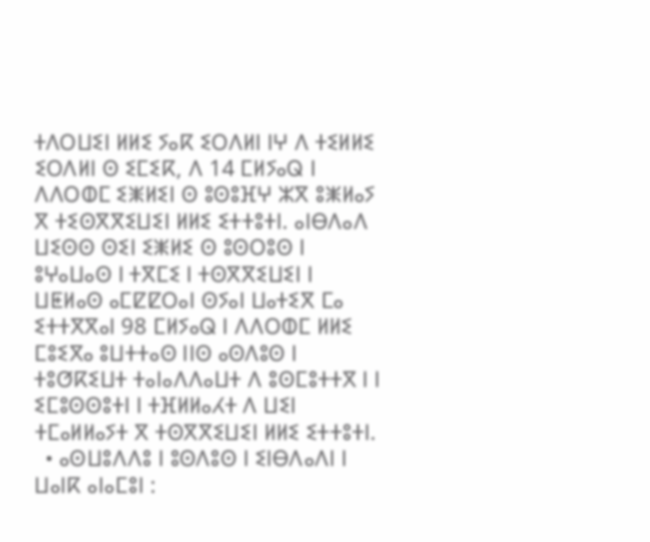ⵜⴷⵔⵡⵉⵏ ⵍⵍⵉ ⵢⴰⴽ ⵉⵔⴷⵍⵏ ⵏⵖ ⴷ ⵜⵉⵍⵍⵉ ⵉⵔⴷⵍⵏ ⵙ ⵉⵎⵉⴽ, ⴷ 14 ⵎⵍⵢⴰⵕ ⵏ ⴷⴷⵔⵀⵎ ⵉⵥⵍⵉⵏ ⵙ ⵓⵙⵓⴼⵖ ⵣⴳ ⵓⵥⵍⴰⵢ ⴳ ⵜⵉⵙⴳⴳⵉⵡⵉⵏ ⵍⵍⵉ ⵉⵜⵜⵓⵜⵏ. ⴰⵏⴱⴷⴰⴷ ⵡⵉⵙⵙ ⵙⵉⵏ ⵉⵥⵍⵉ ⵙ ⵓⵙⵔⵓⵙ ⵏ ⵓⵖⴰⵡⴰⵙ ⵏ ⵜⴳⵎⵉ ⵏ ⵜⵙⴳⴳⵉⵡⵉⵏ ⵏ ⵡⵟⵍⴰⵙ ⴰⵎⵇⵇⵔⴰⵏ ⵙⵢⴰⵏ ⵡⴰⵜⵉⴳ ⵎⴰ ⵉⵜⵜⴳⴳⴰⵏ 98 ⵎⵍⵢⴰⵕ ⵏ ⴷⴷⵔⵀⵎ ⵍⵍⵉ ⵎⵓⵉⴳⴰ ⵓⵡⵜⵜⴰⵙ ⵏⵏⵙ ⴰⵙⴷⵓⵙ ⵏ ⵜⵓⵚⴽⵉⵡⵜ ⵜⴰⵏⴰⴷⴷⴰⵡⵜ ⴷ ⵓⵙⵎⵓⵜⵜⴳ ⵏ ⵏ ⵉⵎⵓⵙⵙⵓⵜⵏ ⵏ ⵜⴼⵍⵍⴰⵃⵜ ⴷ ⵡⵉⵏ ⵜⵎⴰⵍⵍⴰⵢⵜ ⴳ ⵜⵙⴳⴳⵉⵡⵉⵏ ⵍⵍⵉ ⵉⵜⵜⵓⵜⵏ.
  • ⴰⵙⵡⵓⴷⴷⵓ ⵏ ⵓⵙⴷⵓⵙ ⵏ ⵉⵏⴱⴷⴰⴷⵏ ⵏ ⵡⴰⵏⴽ ⴰⵏⴰⵎⵓⵏ :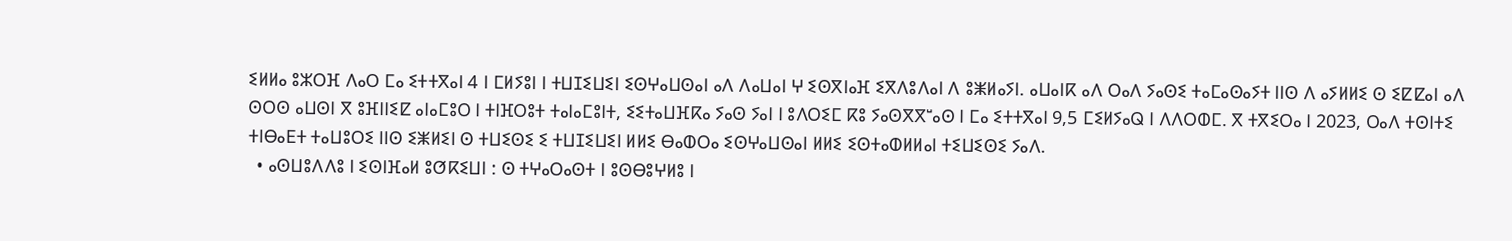ⵉⵍⵍⴰ ⵓⵣⵔⴼ ⴷⴰⵔ ⵎⴰ ⵉⵜⵜⴳⴰⵏ 4 ⵏ ⵎⵍⵢⵓⵏ ⵏ ⵜⵡⵊⵉⵡⵉⵏ ⵉⵙⵖⴰⵡⵙⴰⵏ ⴰⴷ ⴷⴰⵡⴰⵏ ⵖ ⵉⵙⴳⵏⴰⴼ ⵉⴳⴷⵓⴷⴰⵏ ⴷ ⵓⵥⵍⴰⵢⵏ. ⴰⵡⴰⵏⴽ ⴰⴷ ⵔⴰⴷ ⵢⴰⵙⵉ ⵜⴰⵎⴰⵙⴰⵢⵜ ⵏⵏⵙ ⴷ ⴰⵢⵍⵍⵉ ⵙ ⵉⵇⵇⴰⵏ ⴰⴷ ⵙⵔⵙ ⴰⵡⵙⵏ ⴳ ⵓⴼⵏⵏⵉⵇ ⴰⵏⴰⵎⵓⵔ ⵏ ⵜⵏⴼⵔⵓⵜ ⵜⴰⵏⴰⵎⵓⵏⵜ, ⵉⵉⵜⴰⵡⴼⴽⴰ ⵢⴰⵙ ⵢⴰⵏ ⵏ ⵓⴷⵔⵉⵎ ⴽⵓ ⵢⴰⵙⴳⴳⵯⴰⵙ ⵏ ⵎⴰ ⵉⵜⵜⴳⴰⵏ 9,5 ⵎⵉⵍⵢⴰⵕ ⵏ ⴷⴷⵔⵀⵎ. ⴳ ⵜⴳⵉⵔⴰ ⵏ 2023, ⵔⴰⴷ ⵜⵙⵏⵜⵉ ⵜⵏⴱⴰⴹⵜ ⵜⴰⵡⵓⵔⵉ ⵏⵏⵙ ⵉⵥⵍⵉⵏ ⵙ ⵜⵡⵉⵙⵉ ⵉ ⵜⵡⵊⵉⵡⵉⵏ ⵍⵍⵉ ⴱⴰⵀⵔⴰ ⵉⵙⵖⴰⵡⵙⴰⵏ ⵍⵍⵉ ⵉⵙⵜⴰⵀⵍⵍⴰⵏ ⵜⵉⵡⵉⵙⵉ ⵢⴰⴷ.
  • ⴰⵙⵡⵓⴷⴷⵓ ⵏ ⵉⵙⵏⴼⴰⵍ ⵓⵚⴽⵉⵡⵏ : ⵙ ⵜⵖⴰⵔⴰⵙⵜ ⵏ ⵓⵙⴱⵓⵖⵍⵓ ⵏ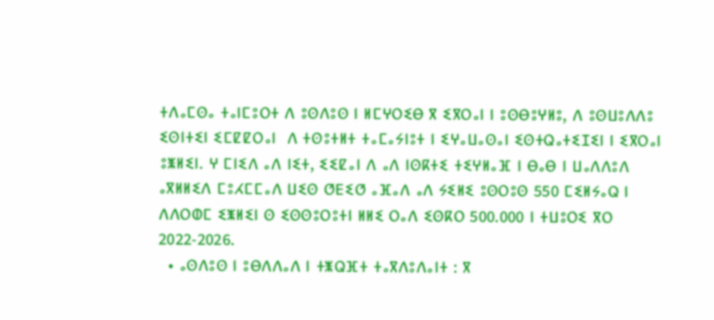ⵜⴷⴰⵎⵙⴰ ⵜⴰⵏⵎⵓⵔⵜ ⴷ ⵓⵙⴷⵓⵙ ⵏ ⵍⵎⵖⵔⵉⴱ ⴳ ⵉⴳⵔⴰⵏ ⵏ ⵓⵙⴱⵓⵖⵍⵓ, ⴷ ⵓⵙⵡⵓⴷⴷⵓ  ⵉⵙⵏⵜⵉⵏ ⵉⵎⵇⵇⵔⴰⵏ  ⴷ ⵜⵙⵓⵜⵍⵜ ⵜⴰⵎⴰⵢⵏⵓⵜ ⵏ ⵉⵖⴰⵡⴰⵙⴰⵏ ⵉⵙⵜⵕⴰⵜⵉⵊⵉⵏ ⵏ ⵉⴳⵔⴰⵏ ⵓⵥⵍⵉⵏ. ⵖ ⵎⵏⵉⴷ ⴰⴷ ⵏⵉⵜ, ⵉⵉⵇⴰⵏ ⴷ ⴰⴷ ⵏⵙⴽⵜⵉ ⵜⵉⵖⵍⴰⴼ ⵏ ⴱⴰⴱ ⵏ ⵡⴰⴷⴷⵓⴷ ⴰⴳⵍⵍⵉⴷ ⵎⵓⵃⵎⵎⴰⴷ ⵡⵉⵙ ⵚⴹⵉⵚ ⴰⴼⴰⴷ ⴰⴷ ⵢⵉⵍⵉ ⵓⵙⵔⵓⵙ 550 ⵎⵉⵍⵢⴰⵕ ⵏ ⴷⴷⵔⵀⵎ ⵉⵥⵍⵉⵏ ⵙ ⵉⵙⵙⵓⵔⵓⵜⵏ ⵍⵍⵉ ⵔⴰⴷ ⵉⵙⴽⵔ 500.000 ⵏ ⵜⵡⵓⵔⵉ ⴳⵔ 2022-2026.
  • ⴰⵙⴷⵓⵙ ⵏ ⵓⴱⴷⴷⴰⴷ ⵏ ⵜⵥⵕⴼⵜ ⵜⴰⴳⴷⵓⴷⴰⵏⵜ : ⴳ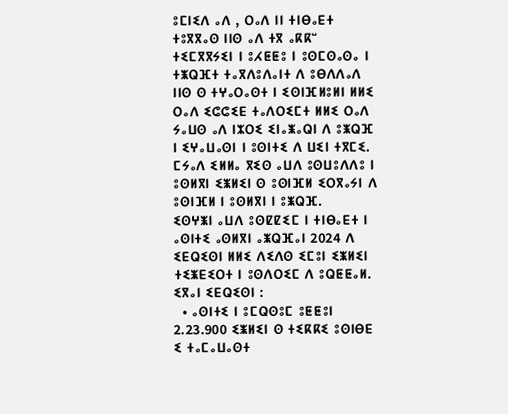ⵓⵎⵏⵉⴷ ⴰⴷ , ⵔⴰⴷ ⵏⵏ ⵜⵏⴱⴰⴹⵜ ⵜⵓⴳⴳⴰⵙ ⵏⵏⵙ ⴰⴷ ⵜⴳ ⴰⴽⴽⵯ ⵜⵉⵎⴳⴳⵢⵉⵏ ⵏ ⵓⵃⵟⵟⵓ ⵏ ⵓⵙⵎⵙⴰⵙⴰ ⵏ ⵜⵥⵕⴼⵜ ⵜⴰⴳⴷⵓⴷⴰⵏⵜ ⴷ ⵓⴱⴷⴷⴰⴷ ⵏⵏⵙ ⵙ ⵜⵖⴰⵔⴰⵙⵜ ⵏ ⵉⵙⵏⴼⵍⵓⵍⵏ ⵍⵍⵉ ⵔⴰⴷ ⵉⵛⵛⵉⴹ ⵜⴰⴷⵔⵉⵎⵜ ⵍⵍⵉ ⵔⴰⴷ ⵢⴰⵡⵙ ⴰⴷ ⵏⵣⵔⵉ ⵉⵏⴰⵥⴰⵕⵏ ⴷ ⵓⵥⵕⴼ ⵏ ⵉⵖⴰⵡⴰⵙⵏ ⵏ ⵓⵙⵏⵜⵉ ⴷ ⵡⵉⵏ ⵜⴳⵎⵉ. ⵎⵢⴰⴷ ⵉⵍⵍⴰ ⴳⵉⵙ ⴰⵡⴷ ⵓⵙⵡⵓⴷⴷⵓ ⵏ ⵓⵙⵍⴳⵏ ⵉⵥⵍⵉⵏ ⵙ ⵓⵙⵏⴼⵍ ⵉⵔⴳⴰⵢⵏ ⴷ ⵓⵙⵏⴼⵍ ⵏ ⵓⵙⵍⴳⵏ ⵏ ⵓⵥⵕⴼ.
ⵉⵙⵖⵥⵏ ⴰⵡⴷ ⵓⵙⵇⵇⵉⵎ ⵏ ⵜⵏⴱⴰⴹⵜ ⵏ ⴰⵙⵏⵜⵉ ⴰⵙⵍⴳⵏ ⴰⵥⵕⴼⴰⵏ 2024 ⴷ ⵉⴹⵕⵉⵙⵏ ⵍⵍⵉ ⴷⵉⴷⵙ ⵉⵎⵓⵏ ⵉⵥⵍⵉⵏ ⵜⵉⵥⴹⵉⵔⵜ ⵏ ⵓⵙⴷⵔⵉⵎ ⴷ ⵓⵕⵟⵟⴰⵍ.  ⵉⴳⴰⵏ ⵉⴹⵕⵉⵙⵏ :
  • ⴰⵙⵏⵜⵉ ⵏ ⵓⵎⵕⵙⵓⵎ ⵓⵟⵟⵓⵏ 2.23.900 ⵉⵥⵍⵉⵏ ⵙ ⵜⵉⴽⴽⵉ ⵓⵙⵏⴱⴹ ⵉ ⵜⴰⵎⴰⵡⴰⵙⵜ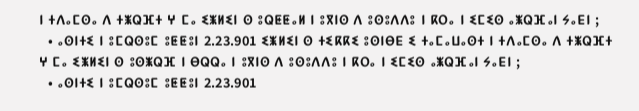ⵏ ⵜⴷⴰⵎⵙⴰ ⴷ ⵜⵥⵕⴼⵜ ⵖ ⵎⴰ ⵉⵥⵍⵉⵏ ⵙ ⵓⵕⵟⵟⴰⵍ ⵏ ⵓⴳⵏⵙ ⴷ ⵓⵙⵓⴷⴷⵓ ⵏ ⴽⵔⴰ ⵏ ⵉⵎⵉⵙ ⴰⵥⵕⴼⴰⵏ ⵢⴰⴹⵏ ;
  • ⴰⵙⵏⵜⵉ ⵏ ⵓⵎⵕⵙⵓⵎ ⵓⵟⵟⵓⵏ 2.23.901 ⵉⵥⵍⵉⵏ ⵙ ⵜⵉⴽⴽⵉ ⵓⵙⵏⴱⴹ ⵉ ⵜⴰⵎⴰⵡⴰⵙⵜ ⵏ ⵜⴷⴰⵎⵙⴰ ⴷ ⵜⵥⵕⴼⵜ ⵖ ⵎⴰ ⵉⵥⵍⵉⵏ ⵙ ⵓⵙⵥⵕⴼ ⵏ ⴱⵕⵕⴰ ⵏ ⵓⴳⵏⵙ ⴷ ⵓⵙⵓⴷⴷⵓ ⵏ ⴽⵔⴰ ⵏ ⵉⵎⵉⵙ ⴰⵥⵕⴼⴰⵏ ⵢⴰⴹⵏ ;
  • ⴰⵙⵏⵜⵉ ⵏ ⵓⵎⵕⵙⵓⵎ ⵓⵟⵟⵓⵏ 2.23.901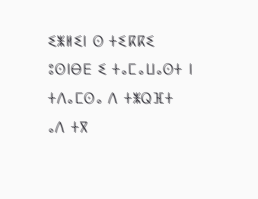ⵉⵥⵍⵉⵏ ⵙ ⵜⵉⴽⴽⵉ ⵓⵙⵏⴱⴹ ⵉ ⵜⴰⵎⴰⵡⴰⵙⵜ ⵏ ⵜⴷⴰⵎⵙⴰ ⴷ ⵜⵥⵕⴼⵜ ⴰⴷ ⵜⴳ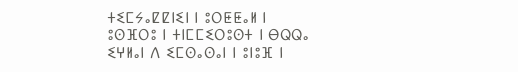ⵜⵉⵎⵢⴰⵇⵇⵏⵉⵏ ⵏ ⵓⵔⵟⵟⴰⵍ ⵏ ⵓⵙⴼⵔⵓ ⵏ ⵜⵏⵎⵎⵉⵔⵓⵙⵜ ⵏ ⴱⵕⵕⴰ ⵉⵖⵍⴰⵏ ⴷ ⵉⵎⵙⴰⵙⴰⵏ ⵏ ⵓⵏⵓⴼ ⵏ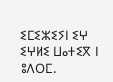ⵉⵎⵉⵣⵉⵢⵏ ⵉⵖ ⵉⵖⵍⵉ ⵡⴰⵜⵉⴳ ⵏ ⵓⴷⵔⵎ.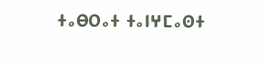ⵜⴰⴱⵔⴰⵜ ⵜⴰⵏⵖⵎⴰⵙⵜ